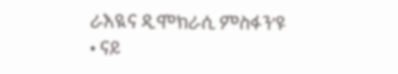ራእዪና ዲሞክራሲ ምስፋን’ዩ
• ናይ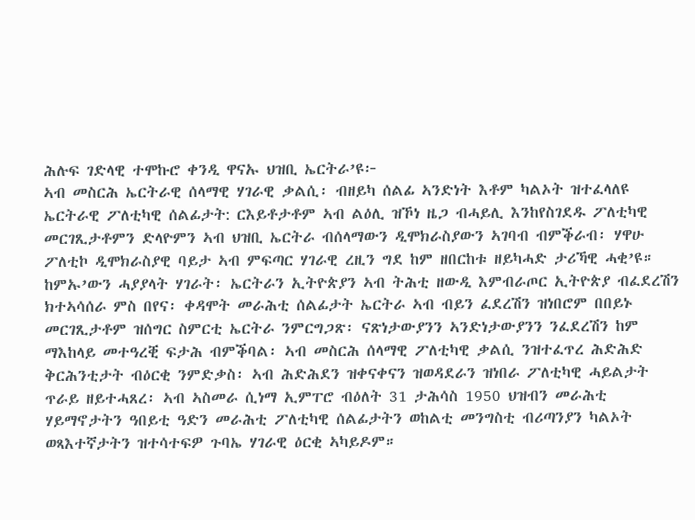ሕሉፍ ገድላዊ ተሞኩሮ ቀንዲ ዋናኡ ህዝቢ ኤርትራ’ዩ፦
ኣብ መስርሕ ኤርትራዊ ሰላማዊ ሃገራዊ ቃልሲ፡ ብዘይካ ሰልፊ ኣንድነት እቶም ካልኦት ዝተፈላለዩ ኤርትራዊ ፖለቲካዊ ሰልፊታት: ርእይቶታቶም ኣብ ልዕሊ ዝኾነ ዜጋ ብሓይሊ እንከየስገደዱ ፖለቲካዊ መርገጺታቶምን ድላዮምን ኣብ ህዝቢ ኤርትራ ብሰላማውን ዲሞክራስያውን ኣገባብ ብምቕራብ፡ ሃዋሁ ፖለቲኮ ዲሞክራስያዊ ባይታ ኣብ ምፍጣር ሃገራዊ ረዚን ግደ ከም ዘበርከቱ ዘይካሓድ ታሪኻዊ ሓቂ’ዩ። ከምኡ’ውን ሓያያላት ሃገራት፡ ኤርትራን ኢትዮጵያን ኣብ ትሕቲ ዘውዲ እምብራጦር ኢትዮጵያ ብፈደረሽን ክተኣሳሰራ ምስ በየና፡ ቀዳሞት መራሕቲ ሰልፊታት ኤርትራ ኣብ ብይን ፈደረሽን ዝነበሮም በበይኑ መርገጺታቶም ዝሰግር ስምርቲ ኤርትራ ንምርግጋጽ፡ ናጽነታውያንን ኣንድነታውያንን ንፈደረሽን ከም ማእከላይ መተዓረቒ ፍታሕ ብምቕባል፡ ኣብ መስርሕ ሰላማዊ ፖለቲካዊ ቃልሲ ንዝተፈጥረ ሕድሕድ ቅርሕንቲታት ብዕርቂ ንምድቃስ፡ ኣብ ሕድሕደን ዝቀናቀናን ዝወዳደራን ዝነበራ ፖለቲካዊ ሓይልታት ጥራይ ዘይተሓጸረ፡ ኣብ ኣስመራ ሲነማ ኢምፐሮ ብዕለት 31 ታሕሳስ 1950 ህዝብን መራሕቲ ሃይማኖታትን ዓበይቲ ዓድን መራሕቲ ፖለቲካዊ ሰልፊታትን ወከልቲ መንግስቲ ብሪጣንያን ካልኦት ወጻእተኛታትን ዝተሳተፍዎ ጉባኤ ሃገራዊ ዕርቂ ኣካይዶም።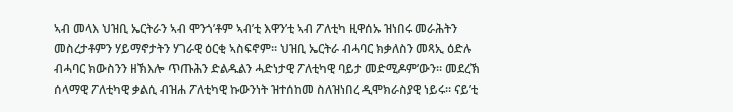ኣብ መላእ ህዝቢ ኤርትራን ኣብ ሞንጎ’ቶም ኣብ’ቲ እዋን’ቲ ኣብ ፖለቲካ ዚዋሰኡ ዝነበሩ መራሕትን መስረታቶምን ሃይማኖታትን ሃገራዊ ዕርቂ ኣስፍኖም። ህዝቢ ኤርትራ ብሓባር ክቃለስን መጻኢ ዕድሉ ብሓባር ክውስንን ዘኽእሎ ጥጡሕን ድልዱልን ሓድነታዊ ፖለቲካዊ ባይታ መድሚዶም’ውን። መደረኽ ሰላማዊ ፖለቲካዊ ቃልሲ ብዝሐ ፖለቲካዊ ኩውንነት ዝተሰከመ ስለዝነበረ ዲሞክራስያዊ ነይሩ። ናይ’ቲ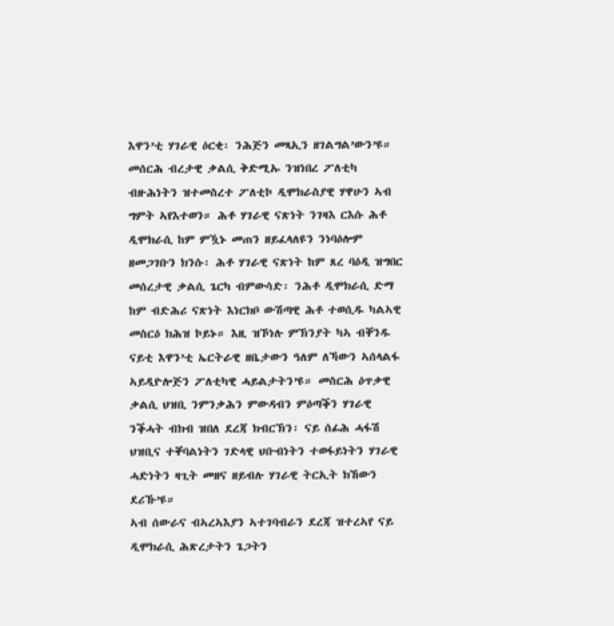እዋን’ቲ ሃገራዊ ዕርቂ፡ ንሕጅን መጻኢን ዘገልግል’ውን’ዩ።
መሰርሕ ብረታዊ ቃልሲ ቅድሚኡ ንዝነበረ ፖለቲካ ብዙሕነትን ዝተመስረተ ፖለቲኮ ዲሞክራስያዊ ሃዋሁን ኣብ ግምት ኣየእተወን። ሕቶ ሃገራዊ ናጽነት ንገዛእ ርእሱ ሕቶ ዲሞክራሲ ከም ምዃኑ መጠን ዘይፈላለዩን ንነባዕሎም ዘመጋገቡን ክንሱ፡ ሕቶ ሃገራዊ ናጽነት ከም ጸረ ባዕዲ ዝግበር መሰረታዊ ቃልሲ ጌርካ ብምውሳድ፡ ንሕቶ ዲሞክራሲ ድማ ከም ብድሕሪ ናጽነት እነርክቦ ውሽጣዊ ሕቶ ተወሲዱ ካልኣዊ መስርዕ ክሕዝ ኮይኑ። እዚ ዝኾነሉ ምኽንያት ካኣ ብቐንዱ ናይቲ እዋን’ቲ ኤርትራዊ ዘቤታውን ዓለም ለኻውን ኣሰላልፋ ኣይዲዮሎጅን ፖለቲካዊ ሓይልታትን’ዩ። መስርሕ ዕጥቃዊ ቃልሲ ህዝቢ ንምንቃሕን ምውዳብን ምዕጣቕን ሃገራዊ ንቕሓት ብክብ ዝበለ ደረጃ ክብርኽን፡ ናይ ሰፊሕ ሓፋሽ ህዝቢና ተቐባልነትን ገድላዊ ህቡብነትን ተወፋይነትን ሃገራዊ ሓድነትን ዛጊት መዘና ዘይብሉ ሃገራዊ ትርኢት ክኸውን ደሪኹ’ዩ።
ኣብ ሰውራና ብኣረኣእያን ኣተገባብራን ደረጃ ዝተረኣየ ናይ ዲሞክራሲ ሕጽረታትን ጌጋትን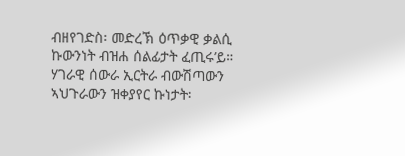ብዘየገድስ፡ መድረኽ ዕጥቃዊ ቃልሲ ኩውንነት ብዝሐ ሰልፊታት ፈጢሩ’ይ። ሃገራዊ ሰውራ ኢርትራ ብውሽጣውን ኣህጉራውን ዝቀያየር ኩነታት፡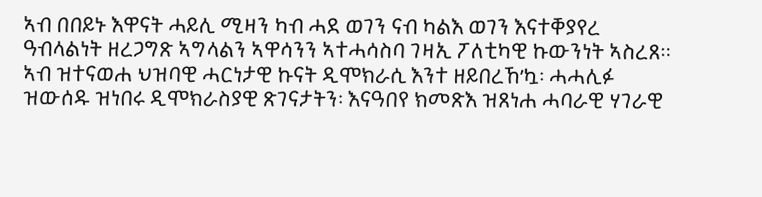ኣብ በበይኑ እዋናት ሓይሊ ሚዛን ካብ ሓደ ወገን ናብ ካልእ ወገን እናተቐያየረ ዓብላልነት ዘረጋግጽ ኣግላልን ኣዋሳንን ኣተሓሳስባ ገዛኢ ፖለቲካዊ ኩውንነት ኣስረጸ። ኣብ ዝተናወሐ ህዝባዊ ሓርነታዊ ኩናት ዲሞክራሲ እንተ ዘይበረኸ’ኳ፡ ሓሓሊፉ ዝውሰዱ ዝነበሩ ዲሞክራስያዊ ጽገናታትን፡ እናዓበየ ክመጽእ ዝጸነሐ ሓባራዊ ሃገራዊ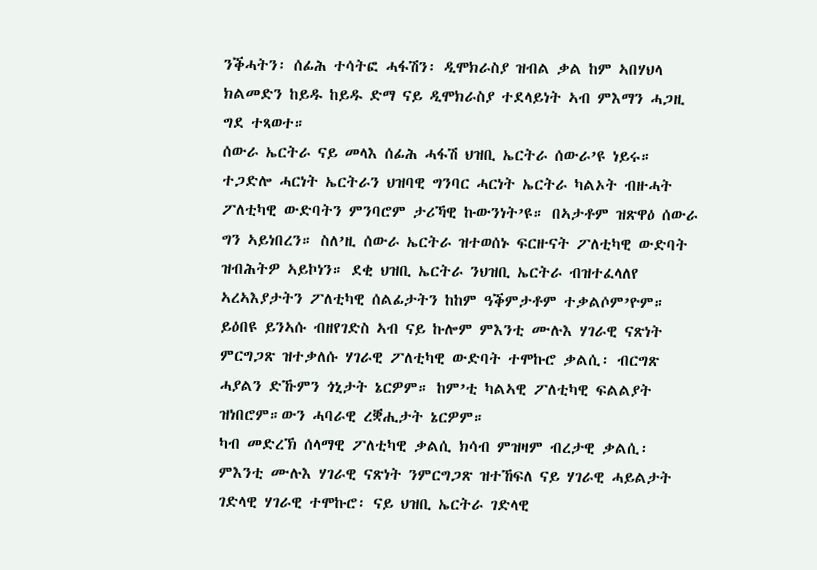ንቕሓትን፡ ሰፊሕ ተሳትፎ ሓፋሽን፡ ዲሞክራስያ ዝብል ቃል ከም ኣበሃህላ ክልመድን ከይዱ ከይዱ ድማ ናይ ዲሞክራስያ ተደላይነት ኣብ ምእማን ሓጋዚ ግደ ተጻወተ።
ሰውራ ኤርትራ ናይ መላእ ሰፊሕ ሓፋሽ ህዝቢ ኤርትራ ሰውራ’ዩ ነይሩ። ተጋድሎ ሓርነት ኤርትራን ህዝባዊ ግንባር ሓርነት ኤርትራ ካልኦት ብዙሓት ፖለቲካዊ ውድባትን ምንባሮም ታሪኻዊ ኩውንነት’ዩ። በኣታቶም ዝጽዋዕ ሰውራ ግን ኣይነበረን። ስለ’ዚ ሰውራ ኤርትራ ዝተወሰኑ ፍርዙናት ፖለቲካዊ ውድባት ዝብሕትዎ ኣይኮነን። ደቂ ህዝቢ ኤርትራ ንህዝቢ ኤርትራ ብዝተፈላለየ ኣረኣእያታትን ፖለቲካዊ ሰልፊታትን ከከም ዓቕምታቶም ተቃልሶም’ዮም። ይዕበዩ ይንኣሱ ብዘየገድስ ኣብ ናይ ኩሎም ምእንቲ ሙሉእ ሃገራዊ ናጽነት ምርግጋጽ ዝተቃለሱ ሃገራዊ ፖለቲካዊ ውድባት ተሞኩሮ ቃልሲ፡ ብርግጽ ሓያልን ድኹምን ጎኒታት ኔርዎም። ከም’ቲ ካልኣዊ ፖለቲካዊ ፍልልያት ዝነበሮም።ውን ሓባራዊ ረቛሒታት ኔርዎም።
ካብ መድረኽ ሰላማዊ ፖለቲካዊ ቃልሲ ክሳብ ምዝዛም ብረታዊ ቃልሲ፡ ምእንቲ ሙሉእ ሃገራዊ ናጽነት ንምርግጋጽ ዝተኸፍለ ናይ ሃገራዊ ሓይልታት ገድላዊ ሃገራዊ ተሞኩሮ፡ ናይ ህዝቢ ኤርትራ ገድላዊ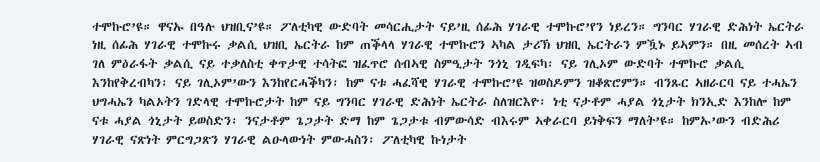ተሞኩሮ’ዩ። ዋናኡ በዓሉ ህዝቢና’ዩ። ፖለቲካዊ ውድባት መሳርሒታት ናይ’ዚ ሰፊሕ ሃገራዊ ተሞኩሮ’የን ነይረን። ግንባር ሃገራዊ ድሕነት ኤርትራ ነዚ ሰፊሕ ሃገራዊ ተሞኩሩ ቃልሲ ህዝቢ ኤርትራ ከም ጠቕላላ ሃገራዊ ተሞኩሮን ኣካል ታሪኽ ህዝቢ ኤርትራን ምዃኑ ይኣምን። በዚ መሰረት ኣብ ገለ ምዕራፋት ቃልሲ ናይ ተቃለስቲ ቀጥታዊ ተሳትፎ ዝፈጥሮ ሰብኣዊ ስምዒታት ንጎኒ ገዲፍካ፡ ናይ ገሊኦም ውድባት ተሞኩሮ ቃልሲ እንከየቅረብካን፡ ናይ ገሊኦም’ውን እንከየርሓቕካን፡ ከም ናቱ ሓፈሻዊ ሃገራዊ ተሞኩሮ’ዩ ዝወስዶምን ዝቆጽሮምን። ብንጹር ኣዘራርባ ናይ ተሓኤን ህግሓኤን ካልኦትን ገድላዊ ተሞኩሮታት ከም ናይ ግንባር ሃገራዊ ድሕነት ኤርትራ ስለዝርእዮ፡ ነቲ ናታቶም ሓያል ጎኒታት ክንኢድ እንከሎ ከም ናቱ ሓያል ጎኒታት ይወስድን፡ ንናታቶም ጌጋታት ድማ ከም ጌጋታቱ ብምውሳድ ብእሩም ኣቀራርባ ይነቅፍን ማለት’ዩ። ከምኡ’ውን ብድሕሪ ሃገራዊ ናጽነት ምርግጋጽን ሃገራዊ ልዑላውነት ምውሓስን፡ ፖለቲካዊ ኩነታት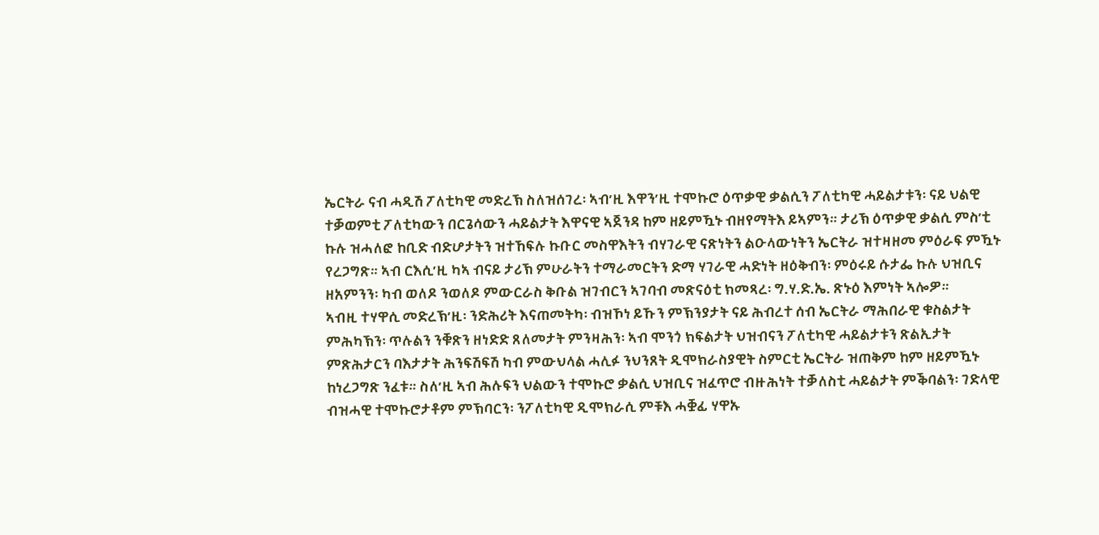ኤርትራ ናብ ሓዲሽ ፖለቲካዊ መድረኽ ስለዝሰገረ፡ ኣብ’ዚ እዋን’ዚ ተሞኩሮ ዕጥቃዊ ቃልሲን ፖለቲካዊ ሓይልታቱን፡ ናይ ህልዊ ተቓወምቲ ፖለቲካውን በርጌሳውን ሓይልታት እዋናዊ ኣጀንዳ ከም ዘይምዃኑ ብዘየማትእ ይኣምን። ታሪኽ ዕጥቃዊ ቃልሲ ምስ’ቲ ኩሉ ዝሓለፎ ከቢድ ብድሆታትን ዝተኸፍሉ ኩቡር መስዋእትን ብሃገራዊ ናጽነትን ልዑላውነትን ኤርትራ ዝተዛዘመ ምዕራፍ ምዃኑ የረጋግጽ። ኣብ ርእሲ’ዚ ካኣ ብናይ ታሪኽ ምሁራትን ተማራመርትን ድማ ሃገራዊ ሓድነት ዘዕቅብን፡ ምዕሩይ ሱታፌ ኩሉ ህዝቢና ዘአምንን፡ ካብ ወለዶ ንወለዶ ምውርራስ ቅቡል ዝገብርን ኣገባብ መጽናዕቲ ክመጻረ፡ ግ.ሃ.ድ.ኤ. ጽኑዕ እምነት ኣሎዎ።
ኣብዚ ተሃዋሲ መድረኽ’ዚ፡ ንድሕሪት እናጠመትካ፡ ብዝኾነ ይኹን ምኽንያታት ናይ ሕብረተ ሰብ ኤርትራ ማሕበራዊ ቁስልታት ምሕካኽን፡ ጥሉልን ንቑጽን ዘነድድ ጸለመታት ምንዛሕን፡ ኣብ ሞንጎ ክፍልታት ህዝብናን ፖለቲካዊ ሓይልታቱን ጽልኢታት ምጽሕታርን ባእታታት ሕንፍሽፍሽ ካብ ምውህላል ሓሊፉ ንህንጸት ዲሞክራስያዊት ስምርቲ ኤርትራ ዝጠቅም ከም ዘይምዃኑ ከነረጋግጽ ንፈቱ። ስለ’ዚ ኣብ ሕሉፍን ህልውን ተሞኩሮ ቃልሲ ህዝቢና ዝፈጥሮ ብዙሕነት ተቓለስቲ ሓይልታት ምቕባልን፡ ገድላዊ ብዝሓዊ ተሞኩሮታቶም ምኽባርን፡ ንፖለቲካዊ ዲሞክራሲ ምቹእ ሓቛፊ ሃዋኡ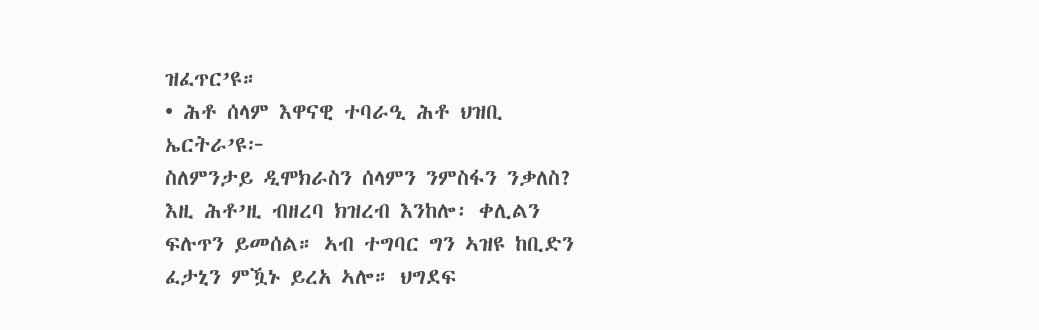ዝፈጥር’ዩ።
• ሕቶ ሰላም እዋናዊ ተባራዒ ሕቶ ህዝቢ ኤርትራ’ዩ፦
ስለምንታይ ዲሞክራስን ሰላምን ንምስፋን ንቃለስ? እዚ ሕቶ’ዚ ብዘረባ ክዝረብ እንከሎ፡ ቀሊልን ፍሉጥን ይመሰል። ኣብ ተግባር ግን ኣዝዩ ከቢድን ፈታኒን ምዃኑ ይረአ ኣሎ። ህግደፍ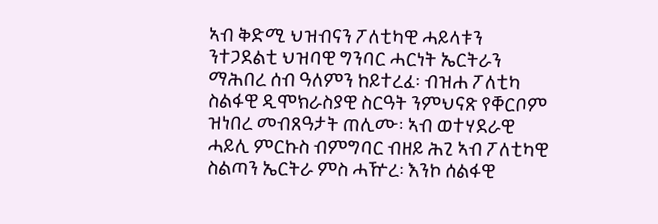ኣብ ቅድሚ ህዝብናን ፖለቲካዊ ሓይላቱን ንተጋደልቲ ህዝባዊ ግንባር ሓርነት ኤርትራን ማሕበረ ሰብ ዓለምን ከይተረፈ፡ ብዝሐ ፖለቲካ ስልፋዊ ዲሞክራስያዊ ስርዓት ንምህናጽ የቐርቦም ዝነበረ መብጸዓታት ጠሊሙ፡ ኣብ ወተሃደራዊ ሓይሊ ምርኩስ ብምግባር ብዘይ ሕጊ ኣብ ፖለቲካዊ ስልጣን ኤርትራ ምስ ሓዅረ፡ እንኮ ሰልፋዊ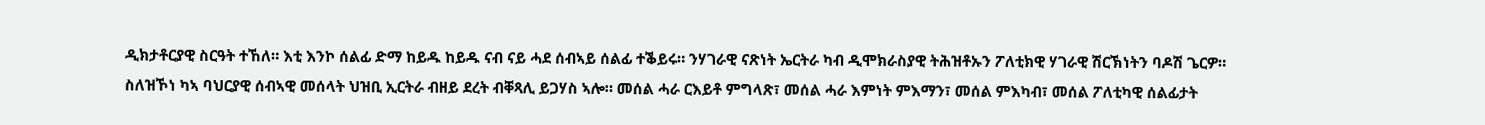ዲክታቶርያዊ ስርዓት ተኸለ። እቲ እንኮ ሰልፊ ድማ ከይዱ ከይዱ ናብ ናይ ሓደ ሰብኣይ ሰልፊ ተቕይሩ። ንሃገራዊ ናጽነት ኤርትራ ካብ ዲሞክራስያዊ ትሕዝቶኡን ፖለቲክዊ ሃገራዊ ሽርኽነትን ባዶሽ ጌርዎ። ስለዝኾነ ካኣ ባህርያዊ ሰብኣዊ መሰላት ህዝቢ ኢርትራ ብዘይ ደረት ብቐጻሊ ይጋሃስ ኣሎ። መሰል ሓራ ርእይቶ ምግላጽ፣ መሰል ሓራ እምነት ምእማን፣ መሰል ምእካብ፣ መሰል ፖለቲካዊ ሰልፊታት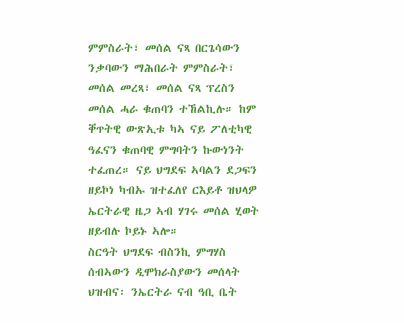ምምስራት፣ መሰል ናጻ በርጌሳውን ንቃባውን ማሕበራት ምምስራት፣ መሰል መረጻ፣ መሰል ናጻ ፕረስን መሰል ሓራ ቁጠባን ተኸልኪሉ። ከም ቐጥትዊ ውጽኢቱ ካኣ ናይ ፖለቲካዊ ዓፈናን ቁጠባዊ ምግባትን ኩውነንት ተፈጠረ። ናይ ህግደፍ ኣባልን ደጋፍን ዘይኮነ ካብኡ ዝተፈለየ ርእይቶ ዝህላዎ ኤርትራዊ ዜጋ ኣብ ሃገሩ መሰል ሂወት ዘይብሉ ኮይኑ ኣሎ።
ስርዓት ህግደፍ ብስንኪ ምግሃስ ሰብኣውን ዲሞክራስያውን መሰላት ህዝብና፡ ንኤርትራ ናብ ዓቢ ቤት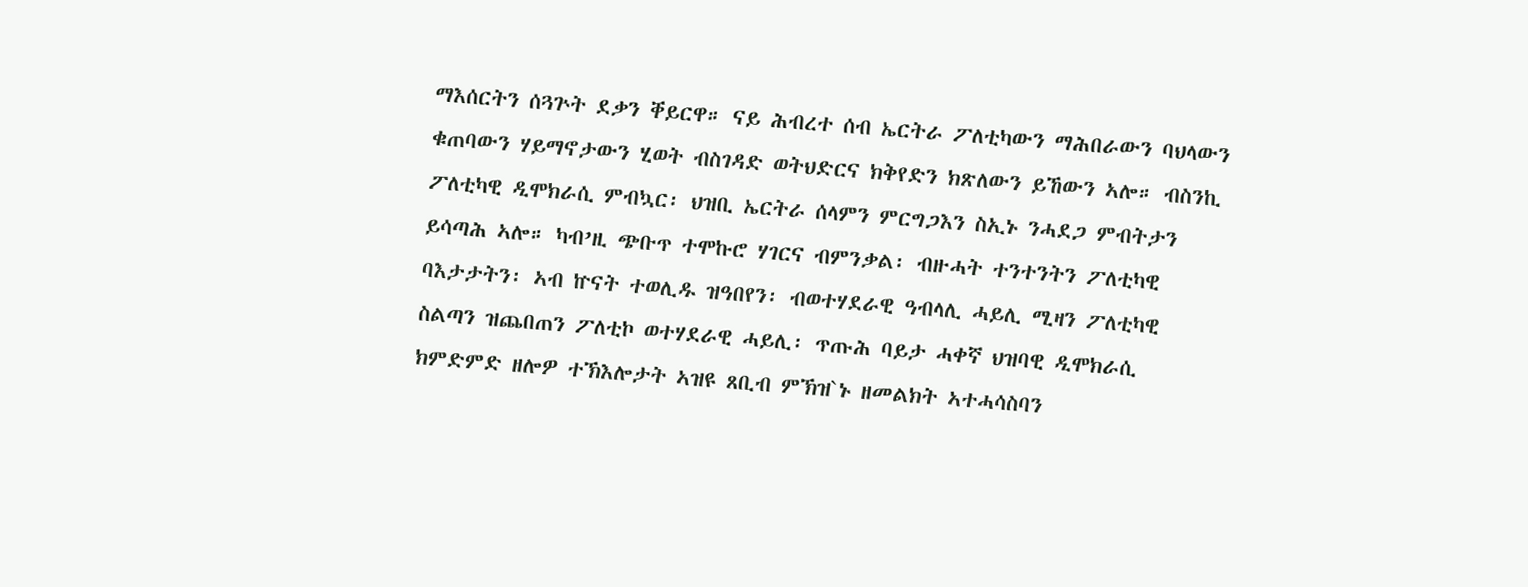ማእሰርትን ሰጓጕት ደቃን ቐይርዋ። ናይ ሕብረተ ሰብ ኤርትራ ፖለቲካውን ማሕበራውን ባህላውን ቁጠባውን ሃይማኖታውን ሂወት ብስገዳድ ወትህድርና ክቅየድን ክጽለውን ይኸውን ኣሎ። ብስንኪ ፖለቲካዊ ዲሞክራሲ ምብኳር፡ ህዝቢ ኤርትራ ሰላምን ምርግጋእን ስኢኑ ንሓደጋ ምብትታን ይሳጣሕ ኣሎ። ካብ’ዚ ጭቡጥ ተሞኩሮ ሃገርና ብምንቃል፡ ብዙሓት ተንተንትን ፖለቲካዊ ባእታታትን፡ ኣብ ኵናት ተወሊዱ ዝዓበየን፡ ብወተሃደራዊ ዓብላሊ ሓይሊ ሚዛን ፖለቲካዊ ስልጣን ዝጨበጠን ፖለቲኮ ወተሃደራዊ ሓይሊ፡ ጥጡሕ ባይታ ሓቀኛ ህዝባዊ ዲሞክራሲ ክምድምድ ዘሎዎ ተኽእሎታት ኣዝዩ ጸቢብ ምኽዝ`ኑ ዘመልክት ኣተሓሳስባን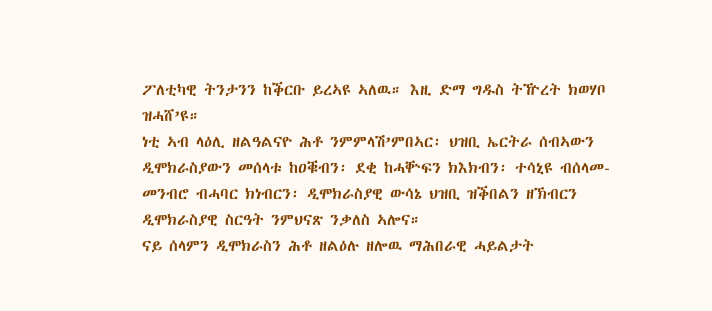ፖለቲካዊ ትንታንን ከቕርቡ ይረኣዩ ኣለዉ። እዚ ድማ ግዱስ ትዅረት ክወሃቦ ዝሓሸ’ዩ።
ነቲ ኣብ ላዕሊ ዘልዓልናዮ ሕቶ ንምምላሽ’ምበኣር፡ ህዝቢ ኤርትራ ሰብኣውን ዲሞክራስያውን መሰላቱ ከዐቑብን፡ ደቂ ከሓቝፍን ክእክብን፡ ተሳኒዩ ብሰላመ-መንብሮ ብሓባር ክነብርን፡ ዲሞክራስያዊ ውሳኔ ህዝቢ ዝቕበልን ዘኽብርን ዲሞክራስያዊ ስርዓት ንምህናጽ ንቃለስ ኣሎና።
ናይ ሰላምን ዲሞክራስን ሕቶ ዘልዕሉ ዘሎዉ ማሕበራዊ ሓይልታት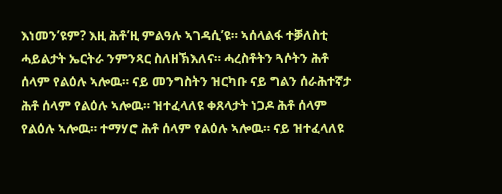እነመን’ዩም? እዚ ሕቶ’ዚ ምልዓሉ ኣገዳሲ’ዩ። ኣሰላልፋ ተቓለስቲ ሓይልታት ኤርትራ ንምንጻር ስለዘኽእለና። ሓረስቶትን ጓሶትን ሕቶ ሰላም የልዕሉ ኣሎዉ። ናይ መንግስትን ዝርካቡ ናይ ግልን ሰራሕተኛታ ሕቶ ሰላም የልዕሉ ኣሎዉ። ዝተፈላለዩ ቀጸላታት ነጋዶ ሕቶ ሰላም የልዕሉ ኣሎዉ። ተማሃሮ ሕቶ ሰላም የልዕሉ ኣሎዉ። ናይ ዝተፈላለዩ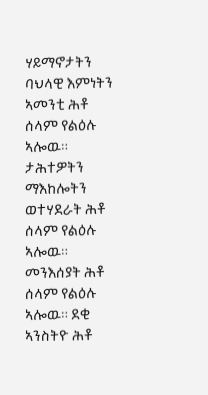ሃይማኖታትን ባህላዊ እምነትን ኣመንቲ ሕቶ ሰላም የልዕሉ ኣሎዉ። ታሕተዎትን ማእከሎትን ወተሃደራት ሕቶ ሰላም የልዕሉ ኣሎዉ። መንእሰያት ሕቶ ሰላም የልዕሉ ኣሎዉ። ደቂ ኣንስትዮ ሕቶ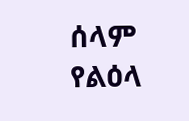ሰላም የልዕላ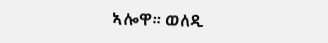ኣሎዋ። ወለዲ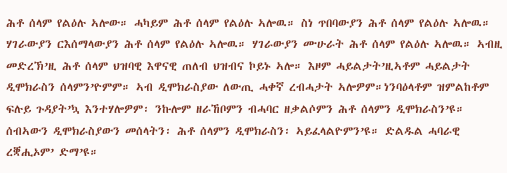ሕቶ ሰላም የልዕሉ ኣሎው። ሓካይም ሕቶ ሰላም የልዕሉ ኣሎዉ። ስነ ጥበባውያን ሕቶ ሰላም የልዕሉ ኣሎዉ። ሃገራውያን ርእሰማላውያን ሕቶ ሰላም የልዕሉ ኣሎዉ። ሃገራውያን ሙሁራት ሕቶ ሰላም የልዕሉ ኣሎዉ። ኣብዚ መድረኽ’ዚ ሕቶ ሰላም ህዝባዊ እዋናዊ ጠለብ ህዝብና ኮይኑ ኣሎ። እዞም ሓይልታት’ዚኣቶም ሓይልታት ዲሞክራስን ሰላምን’ዮምም። ኣብ ዲሞክራስያው ለውጢ ሓቀኛ ረብሓታት ኣሎዎም።ነንባዕላቶም ዝምልከቶም ፍሉይ ጉዳያት’ኳ እንተሃሎዎም፡ ንኩሎም ዘራኸቦምን ብሓባር ዘቃልሶምን ሕቶ ሰላምን ዲሞክራስን’ዩ። ሰብኣውን ዲሞክራስያውን መሰላትን፡ ሕቶ ሰላምን ዲሞክራስን፡ ኣይፈላልዮምን’ዩ። ድልዱል ሓባራዊ ረቛሒኦም’ ድማ’ዩ።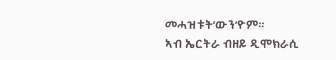መሓዝቱት’ውን’ዮም።
ኣብ ኤርትራ ብዘይ ዲሞክራሲ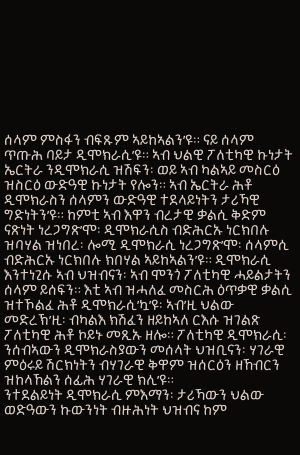ሰላም ምስፋን ብፍጹም ኣይከኣልን’ዩ። ናይ ሰላም ጥጡሕ ባይታ ዲሞክራሲ’ዩ። ኣብ ህልዊ ፖለቲካዊ ኩነታት ኤርትራ ንዲሞክራሲ ዝሽፍን፡ ወይ ኣብ ካልኣይ መስርዕ ዝስርዕ ውድዓዊ ኩነታት የሎን። ኣብ ኤርትራ ሕቶ ዲሞክራስን ሰላምን ውድዓዊ ተደላይነትን ታሪኻዊ ግድነትን’ዩ። ከምቲ ኣብ እዋን ብረታዊ ቃልሲ ቅድም ናጽነት ነረጋግጽ’ሞ፡ ዲሞክራሲስ ብድሕርኡ ነርክበሉ ዝባሃል ዝነበረ፡ ሎሚ ዲሞክራሲ ነረጋግጽ’ሞ፡ ሰላምሲ ብድሕርኡ ነርክበሉ ክበሃል ኣይከኣልን’ዩ። ዲሞክራሲ እንተነጊሱ ኣብ ህዝብናን፡ ኣብ ሞንጎ ፖለቲካዊ ሓይልታትን ሰላም ይሰፍን። እቲ ኣብ ዝሓለፈ መስርሕ ዕጥቃዊ ቃልሲ ዝተኾልፈ ሕቶ ዲሞክራሲ’ኳ’ዩ፡ ኣብ’ዚ ህልው መድረኽ’ዚ፡ ብካልእ ክሽፈን ዘይከኣለ ርእሱ ዝገልጽ ፖለቲካዊ ሕቶ ኮይኑ መጺኡ ዘሎ። ፖለቲካዊ ዲሞክራሲ፡ ንሰብኣውን ዲሞክራስያውን መሰላት ህዝቢናን፡ ሃገራዊ ምዕሩይ ሽርክነትን ብሃገራዊ ቅዋም ዝሰርዕን ዘኸብርን ዝከላኸልን ሰፊሕ ሃገራዊ ክሊ’ዩ።
ንተደልይነት ዲሞክራሲ ምእማን፡ ታሪኻውን ህልው ወድዓውን ኩውንነት ብዙሕነት ህዝብና ከም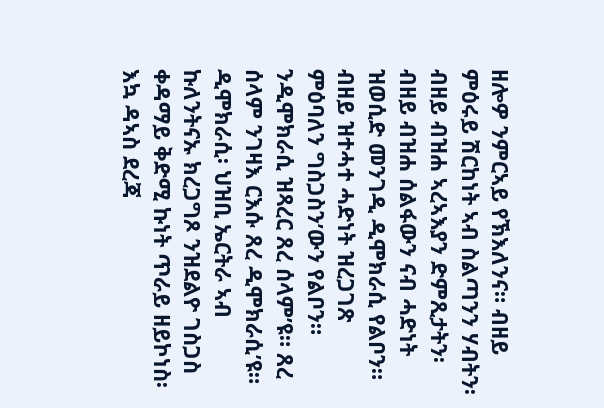ዘሎዎ ንምርኣይ የኽእለንና። ብዘይ ምዕሩይ ሽርከነት ኣብ ስልጣንን ሃብትን፡ ብዘይ ብዝሐ ኣረኣእያን ድምጺታትን፡ ብዘይ ብዝሐ ሰልፋውን ናብ ሓድነት ዝወሲድ መንገዲ ዲሞክራሲ የልቦን። ብዘይ ዝተሓተ ሓድነት ዝረጋገጽ ምዕባለን ግስጋስን’ውን የልቦን። ንዲሞክራሲ ዝጻረር ጸረ ሰላም’ዩ። ጸረ ሰላም ንገዛእ ርእሱ ጸረ ዲሞክራሲ’ዩ። ዲሞክራሲ፡ ህዝቢ ኤርትራ ኣብ ኩለንትናኡ ክረጋግጾ ንዝደልዮ ገስጋስ ቀዳማይ ቅድሚ ኩነት ጥራይ ዘይኮነስ፡ እኳ ዳኣስ ደረጃ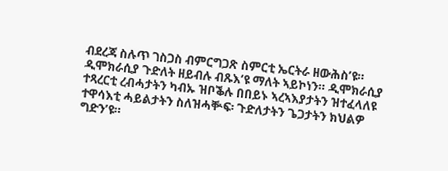ብደረጃ ስሉጥ ገስጋስ ብምርግጋጽ ስምርቲ ኤርትራ ዘውሕስ’ዩ። ዲሞክራሲያ ጉድለት ዘይብሉ ብጹእ’ዩ ማለት ኣይኮነን። ዲሞክራሲያ ተጻረርቲ ረብሓታትን ካብኡ ዝቦቕሉ በበይኑ ኣረኣእያታትን ዝተፈላለዩ ተዋሳእቲ ሓይልታትን ስለዝሓቝፍ፡ ጉድለታትን ጌጋታትን ክህልዎ ግድን’ዩ።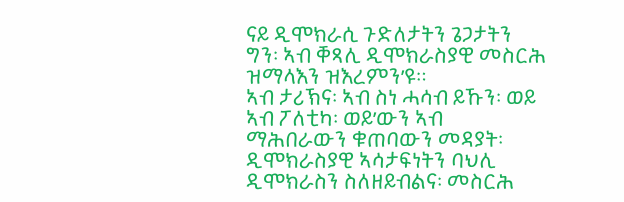ናይ ዲሞክራሲ ጉድለታትን ጌጋታትን ግን፡ ኣብ ቐጻሊ ዲሞክራስያዊ መስርሕ ዝማላእን ዝእረምን’ዩ።
ኣብ ታሪኽና፡ ኣብ ስነ ሓሳብ ይኹን፡ ወይ ኣብ ፖለቲካ፡ ወይ’ውን ኣብ ማሕበራውን ቁጠባውን መዳያት፡ ዲሞክራስያዊ ኣሳታፍነትን ባህሊ ዲሞክራስን ስለዘይብልና፡ መስርሕ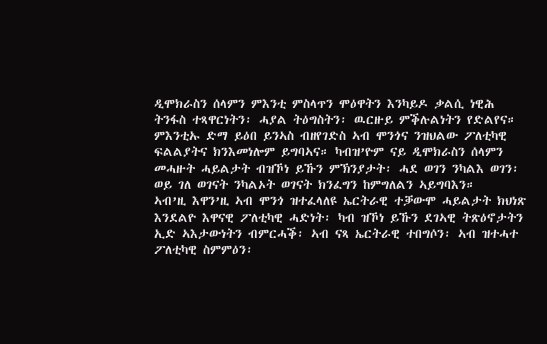ዲሞክራስን ሰላምን ምእንቲ ምስላጥን ሞዕዋትን እንካይዶ ቃልሲ ነዊሕ ትንፋስ ተጻዋርነትን፡ ሓያል ትዕግስትን፡ ዉርዙይ ምቕሉልነትን የድልየና። ምእንቲኡ ድማ ይዕበ ይንኣስ ብዘየገድስ ኣብ ሞንጎና ንዝህልው ፖለቲካዊ ፍልልያትና ክንእመነሎም ይግባኣና። ካብዝ’ዮም ናይ ዲሞክራስን ሰላምን መሓዙት ሓይልታት ብዝኾነ ይኹን ምኽንያታት፡ ሓደ ወገን ንካልእ ወገን፡ ወይ ገለ ወገናት ንካልኦት ወገናት ክንፈግን ከምግለልን ኣይግባእን።
ኣብ’ዚ እዋን’ዚ ኣብ ሞንጎ ዝተፈላለዩ ኤርትራዊ ተቓውሞ ሓይልታት ክህነጽ እንደልዮ እዋናዊ ፖለቲካዊ ሓድነት፡ ካብ ዝኾነ ይኹን ደገኣዊ ትጽዕኖታትን ኢድ ኣእታውነትን ብምርሓቕ፡ ኣብ ናጻ ኤርትራዊ ተበግሶን፡ ኣብ ዝተሓተ ፖለቲካዊ ስምምዕን፡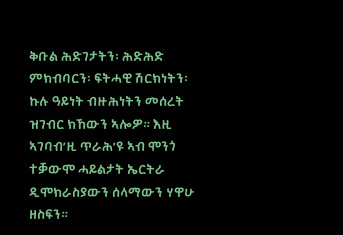ቅቡል ሕድገታትን፡ ሕድሕድ ምክብባርን፡ ፍትሓዊ ሽርክነትን፡ ኩሉ ዓይነት ብዙሕነትን መሰረት ዝገብር ክኸውን ኣሎዎ። እዚ ኣገባብ’ዚ ጥራሕ’ዩ ኣብ ሞንጎ ተቓውሞ ሓይልታት ኤርትራ ዲሞክራስያውን ሰላማውን ሃዋሁ ዘስፍን።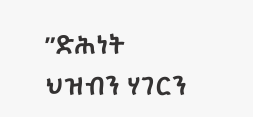”ድሕነት ህዝብን ሃገርን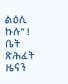ልዕሊ ኩሉ” !
ቤት ጽሕፈት ዜናን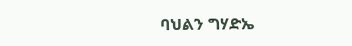ባህልን ግሃድኤ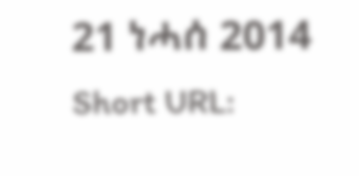21 ነሓሰ 2014
Short URL: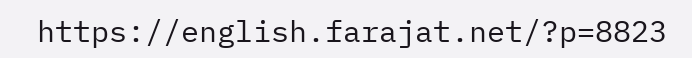https://english.farajat.net/?p=8823